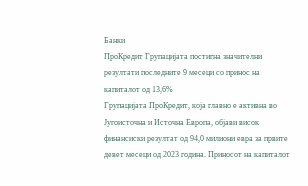Банки
ПроКредит Групацијата постигна значителни резултати последните 9 месеци со принос на капиталот од 13,6%
Групацијата ПроКредит, која главно е активна во Југоисточна и Источна Европа, објави висок финансиски резултат од 94,0 милиони евра за првите девет месеци од 2023 година. Приносот на капиталот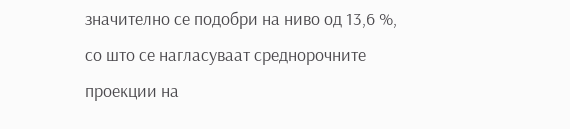значително се подобри на ниво од 13,6 %, со што се нагласуваат среднорочните проекции на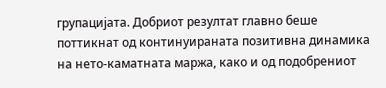групацијата. Добриот резултат главно беше поттикнат од континуираната позитивна динамика на нето-каматната маржа, како и од подобрениот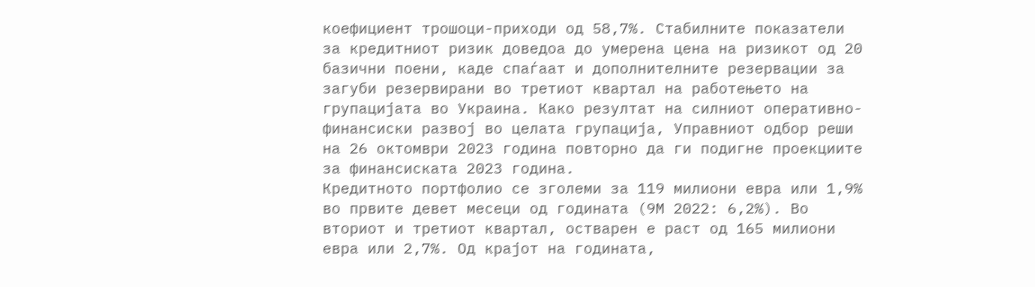коефициент трошоци-приходи од 58,7%. Стабилните показатели за кредитниот ризик доведоа до умерена цена на ризикот од 20 базични поени, каде спаѓаат и дополнителните резервации за загуби резервирани во третиот квартал на работењето на групацијата во Украина. Како резултат на силниот оперативно-финансиски развој во целата групација, Управниот одбор реши на 26 октомври 2023 година повторно да ги подигне проекциите за финансиската 2023 година.
Кредитното портфолио се зголеми за 119 милиони евра или 1,9% во првите девет месеци од годината (9М 2022: 6,2%). Во вториот и третиот квартал, остварен е раст од 165 милиони евра или 2,7%. Од крајот на годината,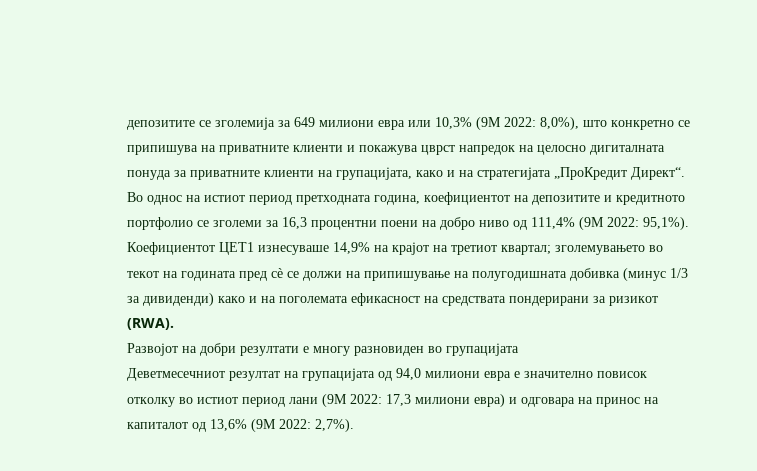депозитите се зголемија за 649 милиони евра или 10,3% (9М 2022: 8,0%), што конкретно се припишува на приватните клиенти и покажува цврст напредок на целосно дигиталната понуда за приватните клиенти на групацијата, како и на стратегијата „ПроКредит Директ“. Во однос на истиот период претходната година, коефициентот на депозитите и кредитното портфолио се зголеми за 16,3 процентни поени на добро ниво од 111,4% (9М 2022: 95,1%). Коефициентот ЦЕТ1 изнесуваше 14,9% на крајот на третиот квартал; зголемувањето во текот на годината пред сѐ се должи на припишување на полугодишната добивка (минус 1/3 за дивиденди) како и на поголемата ефикасност на средствата пондерирани за ризикот (RWA).
Развојот на добри резултати е многу разновиден во групацијата
Деветмесечниот резултат на групацијата од 94,0 милиони евра е значително повисок отколку во истиот период лани (9М 2022: 17,3 милиони евра) и одговара на принос на капиталот од 13,6% (9М 2022: 2,7%).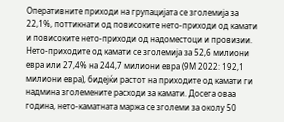Оперативните приходи на групацијата се зголемија за 22,1%, поттикнати од повисоките нето-приходи од камати и повисоките нето-приходи од надоместоци и провизии. Нето-приходите од камати се зголемија за 52,6 милиони евра или 27,4% на 244,7 милиони евра (9М 2022: 192,1 милиони евра), бидејќи растот на приходите од камати ги надмина зголемените расходи за камати. Досега оваа година, нето-каматната маржа се зголеми за околу 50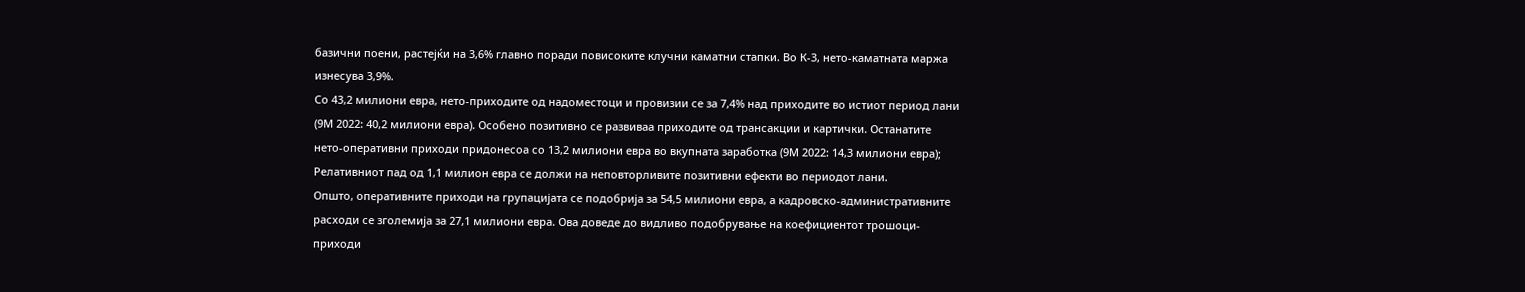базични поени, растејќи на 3,6% главно поради повисоките клучни каматни стапки. Во К-3, нето-каматната маржа изнесува 3,9%.
Со 43,2 милиони евра, нето-приходите од надоместоци и провизии се за 7,4% над приходите во истиот период лани (9М 2022: 40,2 милиони евра). Особено позитивно се развиваа приходите од трансакции и картички. Останатите нето-оперативни приходи придонесоа со 13,2 милиони евра во вкупната заработка (9М 2022: 14,3 милиони евра); Релативниот пад од 1,1 милион евра се должи на неповторливите позитивни ефекти во периодот лани.
Општо, оперативните приходи на групацијата се подобрија за 54,5 милиони евра, а кадровско-административните расходи се зголемија за 27,1 милиони евра. Ова доведе до видливо подобрување на коефициентот трошоци-приходи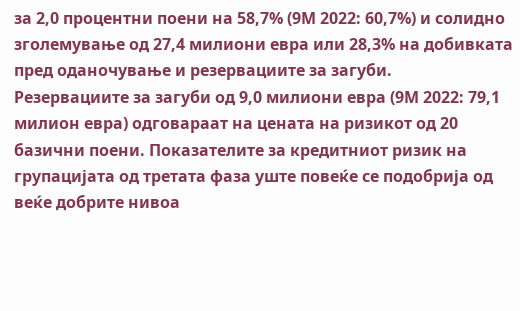за 2,0 процентни поени на 58,7% (9М 2022: 60,7%) и солидно зголемување од 27,4 милиони евра или 28,3% на добивката пред оданочување и резервациите за загуби.
Резервациите за загуби од 9,0 милиони евра (9М 2022: 79,1 милион евра) одговараат на цената на ризикот од 20 базични поени. Показателите за кредитниот ризик на групацијата од третата фаза уште повеќе се подобрија од веќе добрите нивоа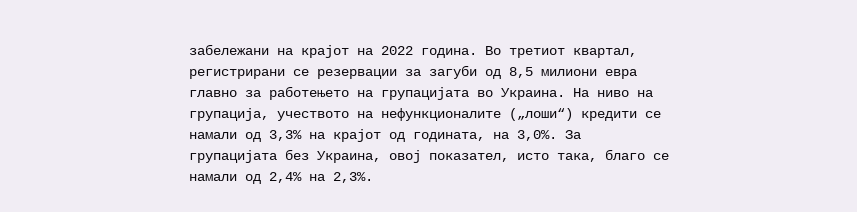забележани на крајот на 2022 година. Во третиот квартал, регистрирани се резервации за загуби од 8,5 милиони евра главно за работењето на групацијата во Украина. На ниво на групација, учеството на нефункционалите („лоши“) кредити се намали од 3,3% на крајот од годината, на 3,0%. За групацијата без Украина, овој показател, исто така, благо се намали од 2,4% на 2,3%.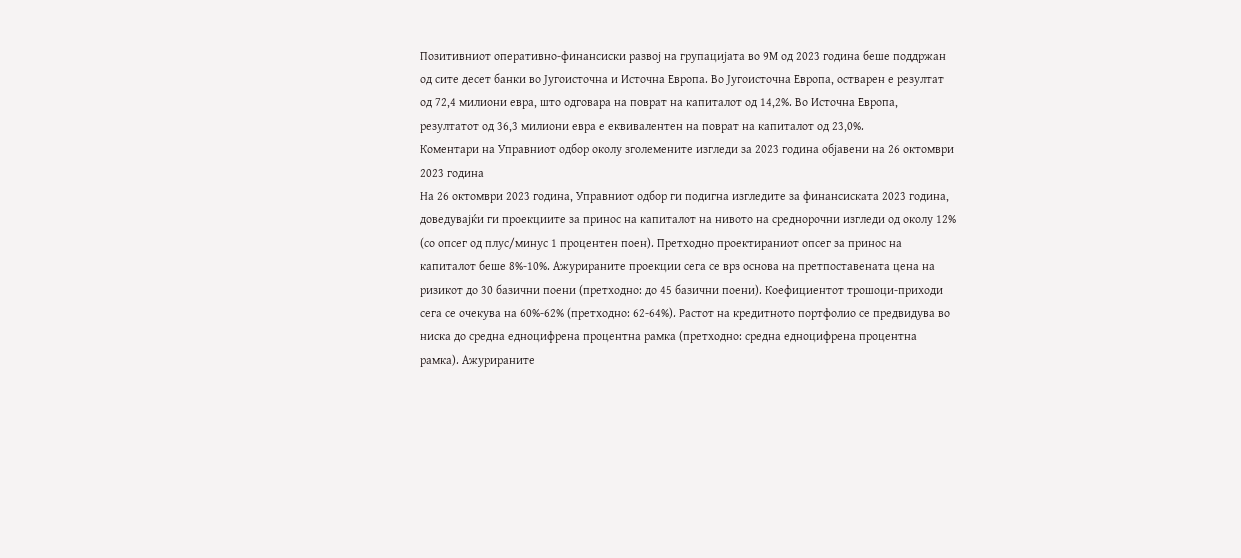Позитивниот оперативно-финансиски развој на групацијата во 9М од 2023 година беше поддржан од сите десет банки во Југоисточна и Источна Европа. Во Југоисточна Европа, остварен е резултат од 72,4 милиони евра, што одговара на поврат на капиталот од 14,2%. Во Источна Европа, резултатот од 36,3 милиони евра е еквивалентен на поврат на капиталот од 23,0%.
Коментари на Управниот одбор околу зголемените изгледи за 2023 година објавени на 26 октомври 2023 година
На 26 октомври 2023 година, Управниот одбор ги подигна изгледите за финансиската 2023 година, доведувајќи ги проекциите за принос на капиталот на нивото на среднорочни изгледи од околу 12% (со опсег од плус/минус 1 процентен поен). Претходно проектираниот опсег за принос на капиталот беше 8%-10%. Ажурираните проекции сега се врз основа на претпоставената цена на ризикот до 30 базични поени (претходно: до 45 базични поени). Коефициентот трошоци-приходи сега се очекува на 60%-62% (претходно: 62-64%). Растот на кредитното портфолио се предвидува во ниска до средна едноцифрена процентна рамка (претходно: средна едноцифрена процентна рамка). Ажурираните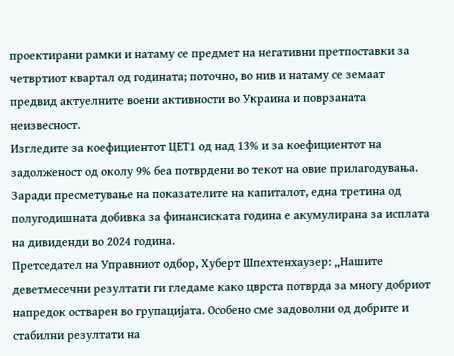проектирани рамки и натаму се предмет на негативни претпоставки за четвртиот квартал од годината; поточно, во нив и натаму се земаат предвид актуелните воени активности во Украина и поврзаната неизвесност.
Изгледите за коефициентот ЦЕТ1 од над 13% и за коефициентот на задолженост од околу 9% беа потврдени во текот на овие прилагодувања. Заради пресметување на показателите на капиталот, една третина од полугодишната добивка за финансиската година е акумулирана за исплата на дивиденди во 2024 година.
Претседател на Управниот одбор, Хуберт Шпехтенхаузер: „Нашите деветмесечни резултати ги гледаме како цврста потврда за многу добриот напредок остварен во групацијата. Особено сме задоволни од добрите и стабилни резултати на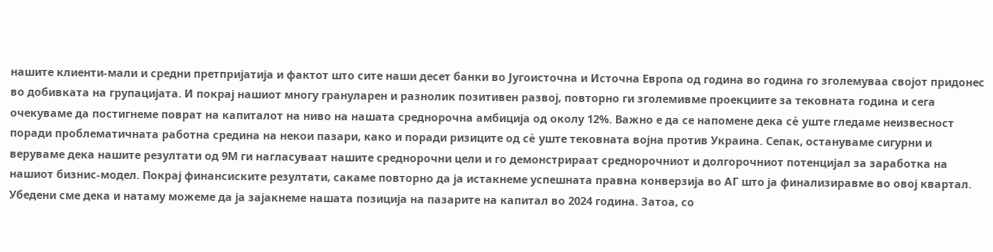нашите клиенти-мали и средни претпријатија и фактот што сите наши десет банки во Југоисточна и Источна Европа од година во година го зголемуваа својот придонес во добивката на групацијата. И покрај нашиот многу грануларен и разнолик позитивен развој, повторно ги зголемивме проекциите за тековната година и сега очекуваме да постигнеме поврат на капиталот на ниво на нашата среднорочна амбиција од околу 12%. Важно е да се напомене дека сè уште гледаме неизвесност поради проблематичната работна средина на некои пазари, како и поради ризиците од сè уште тековната војна против Украина. Сепак, остануваме сигурни и веруваме дека нашите резултати од 9М ги нагласуваат нашите среднорочни цели и го демонстрираат среднорочниот и долгорочниот потенцијал за заработка на нашиот бизнис-модел. Покрај финансиските резултати, сакаме повторно да ја истакнеме успешната правна конверзија во АГ што ја финализиравме во овој квартал. Убедени сме дека и натаму можеме да ја зајакнеме нашата позиција на пазарите на капитал во 2024 година. Затоа, со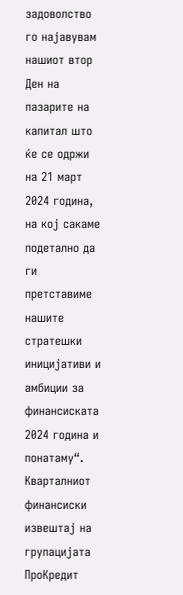задоволство го најавувам нашиот втор Ден на пазарите на капитал што ќе се одржи на 21 март 2024 година, на кој сакаме подетално да ги претставиме нашите стратешки иницијативи и амбиции за финансиската 2024 година и понатаму“.
Кварталниот финансиски извештај на групацијата ПроКредит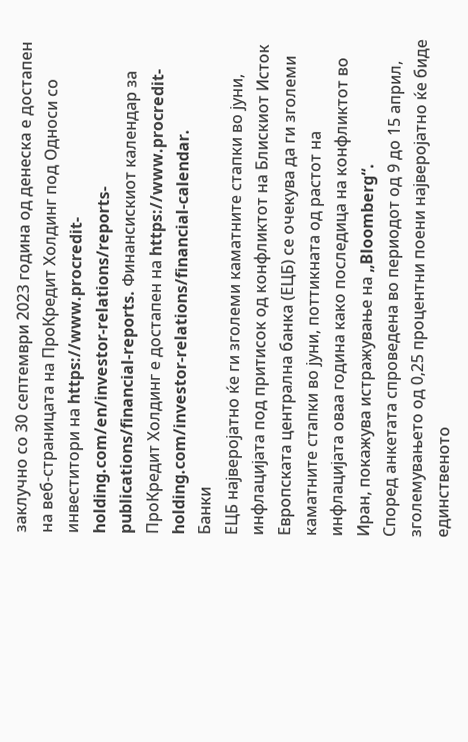заклучно со 30 септември 2023 година од денеска е достапен на веб-страницата на ПроКредит Холдинг под Односи со инвеститори на https://www.procredit-holding.com/en/investor-relations/reports-publications/financial-reports. Финансискиот календар за ПроКредит Холдинг е достапен на https://www.procredit-holding.com/investor-relations/financial-calendar.
Банки
ЕЦБ најверојатно ќе ги зголеми каматните стапки во јуни, инфлацијата под притисок од конфликтот на Блискиот Исток
Европската централна банка (ЕЦБ) се очекува да ги зголеми каматните стапки во јуни, поттикната од растот на инфлацијата оваа година како последица на конфликтот во Иран, покажува истражување на „Bloomberg“.
Според анкетата спроведена во периодот од 9 до 15 април, зголемувањето од 0,25 процентни поени најверојатно ќе биде единственото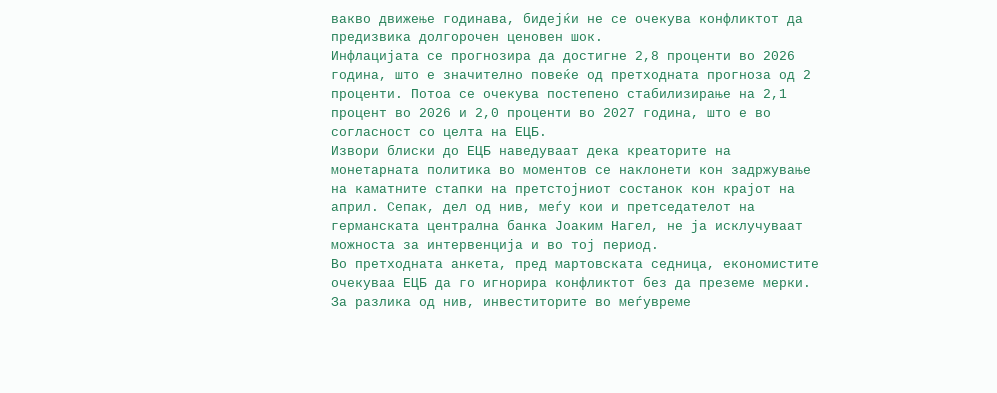вакво движење годинава, бидејќи не се очекува конфликтот да предизвика долгорочен ценовен шок.
Инфлацијата се прогнозира да достигне 2,8 проценти во 2026 година, што е значително повеќе од претходната прогноза од 2 проценти. Потоа се очекува постепено стабилизирање на 2,1 процент во 2026 и 2,0 проценти во 2027 година, што е во согласност со целта на ЕЦБ.
Извори блиски до ЕЦБ наведуваат дека креаторите на монетарната политика во моментов се наклонети кон задржување на каматните стапки на претстојниот состанок кон крајот на април. Сепак, дел од нив, меѓу кои и претседателот на германската централна банка Јоаким Нагел, не ја исклучуваат можноста за интервенција и во тој период.
Во претходната анкета, пред мартовската седница, економистите очекуваа ЕЦБ да го игнорира конфликтот без да преземе мерки. За разлика од нив, инвеститорите во меѓувреме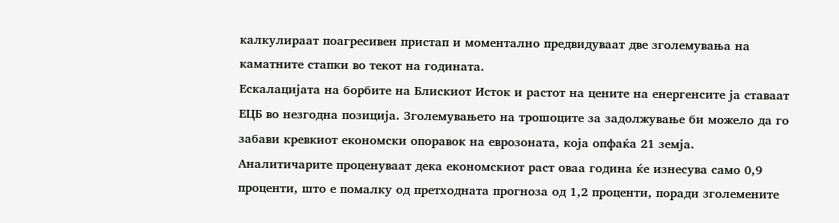калкулираат поагресивен пристап и моментално предвидуваат две зголемувања на каматните стапки во текот на годината.
Ескалацијата на борбите на Блискиот Исток и растот на цените на енергенсите ја ставаат ЕЦБ во незгодна позиција. Зголемувањето на трошоците за задолжување би можело да го забави кревкиот економски опоравок на еврозоната, која опфаќа 21 земја.
Аналитичарите проценуваат дека економскиот раст оваа година ќе изнесува само 0,9 проценти, што е помалку од претходната прогноза од 1,2 проценти, поради зголемените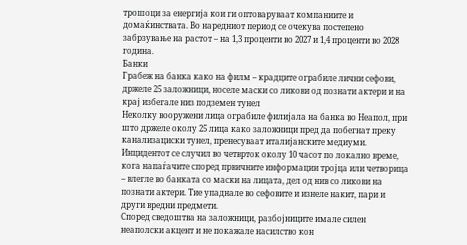трошоци за енергија кои ги оптоваруваат компаниите и домаќинствата. Во наредниот период се очекува постепено забрзување на растот – на 1,3 проценти во 2027 и 1,4 проценти во 2028 година.
Банки
Грабеж на банка како на филм – крадците ограбиле лични сефови, држеле 25 заложници, носеле маски со ликови од познати актери и на крај избегале низ подземен тунел
Неколку вооружени лица ограбиле филијала на банка во Неапол, при што држеле околу 25 лица како заложници пред да побегнат преку канализациски тунел, пренесуваат италијанските медиуми.
Инцидентот се случил во четврток околу 10 часот по локално време, кога напаѓачите според првичните информации тројца или четворица – влегле во банката со маски на лицата, дел од нив со ликови на познати актери. Тие упаднале во сефовите и изнеле накит, пари и други вредни предмети.
Според сведоштва на заложници, разбојниците имале силен неаполски акцент и не покажале насилство кон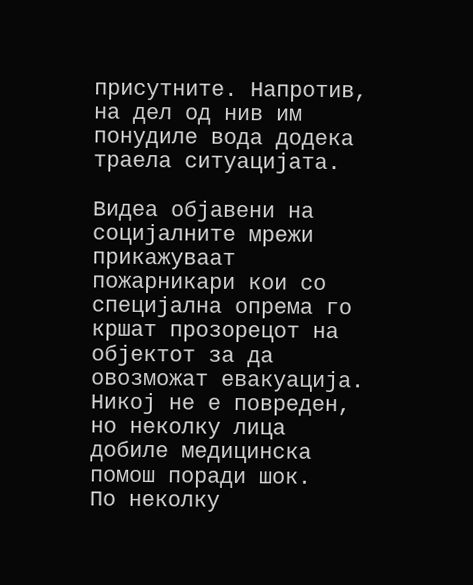присутните. Напротив, на дел од нив им понудиле вода додека траела ситуацијата.

Видеа објавени на социјалните мрежи прикажуваат пожарникари кои со специјална опрема го кршат прозорецот на објектот за да овозможат евакуација. Никој не е повреден, но неколку лица добиле медицинска помош поради шок.
По неколку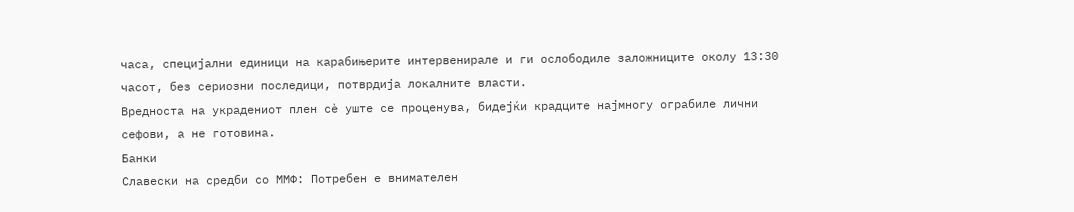часа, специјални единици на карабињерите интервенирале и ги ослободиле заложниците околу 13:30 часот, без сериозни последици, потврдија локалните власти.
Вредноста на украдениот плен сè уште се проценува, бидејќи крадците најмногу ограбиле лични сефови, а не готовина.
Банки
Славески на средби со ММФ: Потребен е внимателен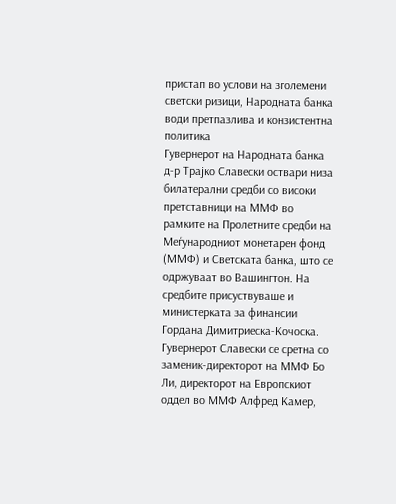пристап во услови на зголемени светски ризици, Народната банка води претпазлива и конзистентна политика
Гувернерот на Народната банка д-р Трајко Славески оствари низа билатерални средби со високи претставници на ММФ во рамките на Пролетните средби на Меѓународниот монетарен фонд (ММФ) и Светската банка, што се одржуваат во Вашингтон. На средбите присуствуваше и министерката за финансии Гордана Димитриеска-Кочоска.
Гувернерот Славески се сретна со заменик-директорот на ММФ Бо Ли, директорот на Европскиот оддел во ММФ Алфред Камер,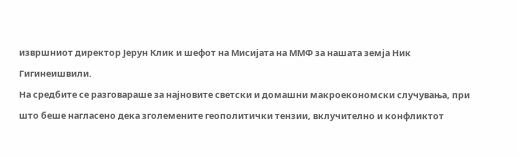извршниот директор Јерун Клик и шефот на Мисијата на ММФ за нашата земја Ник Гигинеишвили.
На средбите се разговараше за најновите светски и домашни макроекономски случувања, при што беше нагласено дека зголемените геополитички тензии, вклучително и конфликтот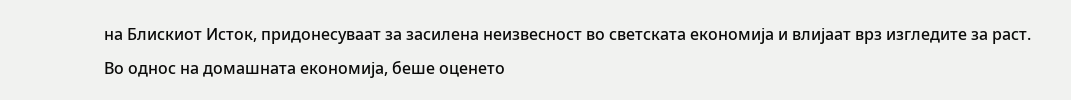на Блискиот Исток, придонесуваат за засилена неизвесност во светската економија и влијаат врз изгледите за раст.
Во однос на домашната економија, беше оценето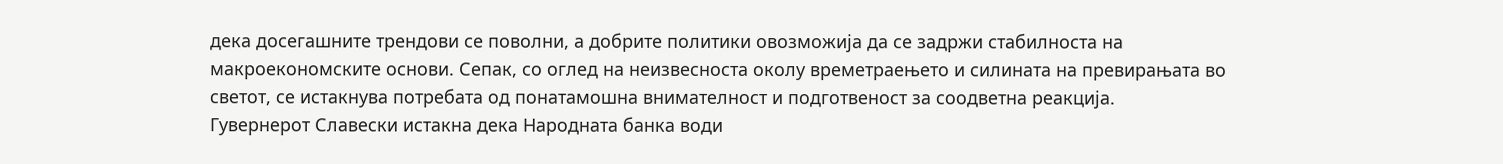дека досегашните трендови се поволни, а добрите политики овозможија да се задржи стабилноста на макроекономските основи. Сепак, со оглед на неизвесноста околу времетраењето и силината на превирањата во светот, се истакнува потребата од понатамошна внимателност и подготвеност за соодветна реакција.
Гувернерот Славески истакна дека Народната банка води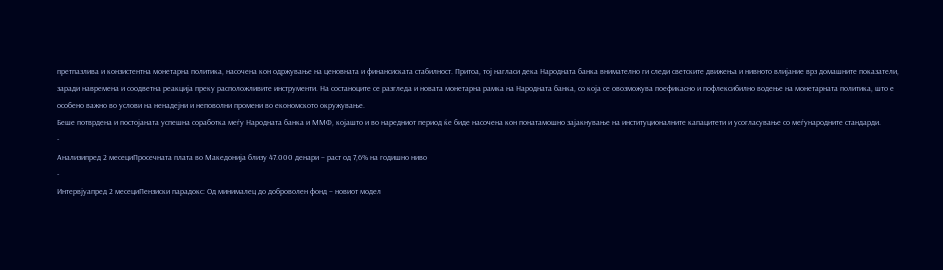претпазлива и конзистентна монетарна политика, насочена кон одржување на ценовната и финансиската стабилност. Притоа, тој нагласи дека Народната банка внимателно ги следи светските движења и нивното влијание врз домашните показатели, заради навремена и соодветна реакција преку расположливите инструменти. На состаноците се разгледа и новата монетарна рамка на Народната банка, со која се овозможува поефикасно и пофлексибилно водење на монетарната политика, што е особено важно во услови на ненадејни и неповолни промени во економското окружување.
Беше потврдена и постојаната успешна соработка меѓу Народната банка и ММФ, којашто и во наредниот период ќе биде насочена кон понатамошно зајакнување на институционалните капацитети и усогласување со меѓународните стандарди.
-
Анализипред 2 месециПросечната плата во Македонија близу 47.000 денари – раст од 7,6% на годишно ниво
-
Интервјуапред 2 месециПензиски парадокс: Од минималец до доброволен фонд – новиот модел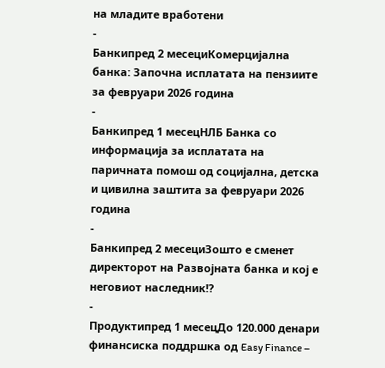на младите вработени
-
Банкипред 2 месециКомерцијална банка: Започна исплатата на пензиите за февруари 2026 година
-
Банкипред 1 месецНЛБ Банка со информација за исплатата на паричната помош од социјална, детска и цивилна заштита за февруари 2026 година
-
Банкипред 2 месециЗошто е сменет директорот на Развојната банка и кој е неговиот наследник!?
-
Продуктипред 1 месецДо 120.000 денари финансиска поддршка од Easy Finance –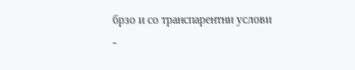брзо и со транспарентни услови
-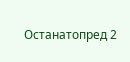Останатопред 2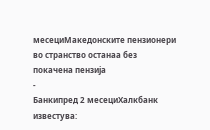месециМакедонските пензионери во странство останаа без покачена пензија
-
Банкипред 2 месециХалкбанк известува: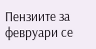Пензиите за февруари се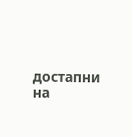достапни на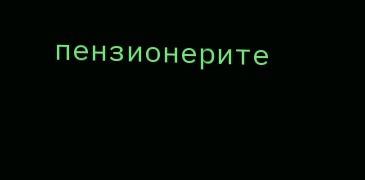пензионерите